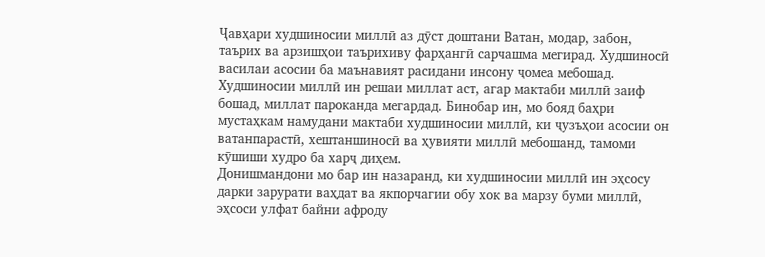Ҷавҳари худшиносии миллӣ аз дӯст доштани Ватан, модар, забон, таърих ва арзишҳои таърихиву фарҳангӣ сарчашма мегирад. Худшиносӣ василаи асосии ба маънавият расидани инсону ҷомеа мебошад. Худшиносии миллӣ ин решаи миллат аст, агар мактаби миллӣ заиф бошад, миллат пароканда мегардад. Бинобар ин, мо бояд баҳри мустаҳкам намудани мактаби худшиносии миллӣ, ки ҷузъҳои асосии он ватанпарастӣ, хештаншиносӣ ва ҳувияти миллӣ мебошанд, тамоми кӯшиши худро ба харҷ диҳем.
Донишмандони мо бар ин назаранд, ки худшиносии миллӣ ин эҳсосу дарки зарурати ваҳдат ва якпорчагии обу хок ва марзу буми миллӣ, эҳсоси улфат байни афроду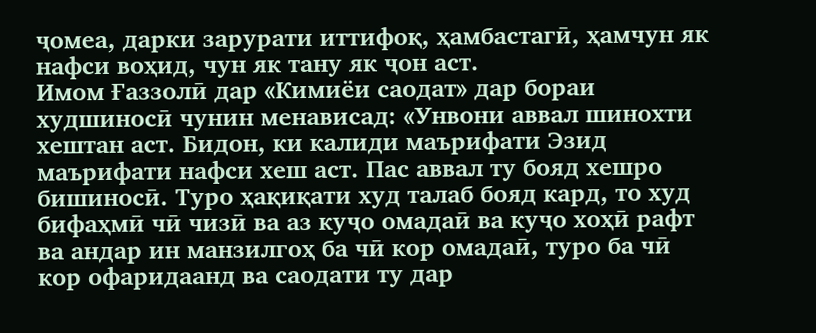ҷомеа, дарки зарурати иттифоқ, ҳамбастагӣ, ҳамчун як нафси воҳид, чун як тану як ҷон аст.
Имом Ғаззолӣ дар «Кимиёи саодат» дар бораи худшиносӣ чунин менависад: «Унвони аввал шинохти хештан аст. Бидон, ки калиди маърифати Эзид маърифати нафси хеш аст. Пас аввал ту бояд хешро бишиносӣ. Туро ҳақиқати худ талаб бояд кард, то худ бифаҳмӣ чӣ чизӣ ва аз куҷо омадаӣ ва куҷо хоҳӣ рафт ва андар ин манзилгоҳ ба чӣ кор омадаӣ, туро ба чӣ кор офаридаанд ва саодати ту дар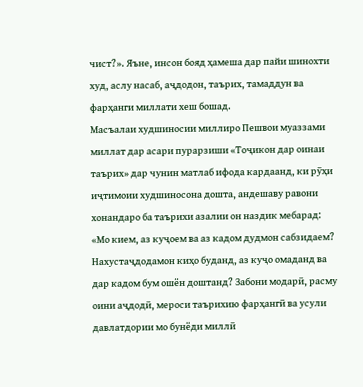чист?». Яъне, инсон бояд ҳамеша дар пайи шинохти худ, аслу насаб, аҷдодон, таърих, тамаддун ва фарҳанги миллати хеш бошад.
Масъалаи худшиносии миллиро Пешвои муаззами миллат дар асари пурарзиши «Тоҷикон дар оинаи таърих» дар чунин матлаб ифода кардаанд, ки рӯҳи иҷтимоии худшиносона дошта, андешаву равони хонандаро ба таърихи азалии он наздик мебарад: «Мо кием, аз куҷоем ва аз кадом дудмон сабзидаем? Нахустаҷдодамон киҳо буданд, аз куҷо омаданд ва дар кадом бум ошён доштанд? Забони модарӣ, расму оини аҷдодӣ, мероси таърихию фарҳангӣ ва усули давлатдории мо бунёди миллӣ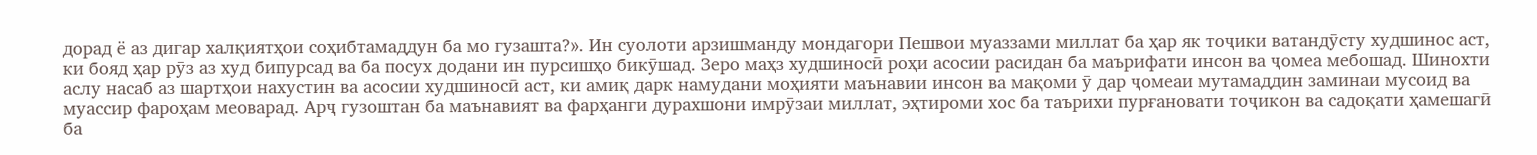дорад ё аз дигар халқиятҳои соҳибтамаддун ба мо гузашта?». Ин суолоти арзишманду мондагори Пешвои муаззами миллат ба ҳар як тоҷики ватандӯсту худшинос аст, ки бояд ҳар рӯз аз худ бипурсад ва ба посух додани ин пурсишҳо бикӯшад. Зеро маҳз худшиносӣ роҳи асосии расидан ба маърифати инсон ва ҷомеа мебошад. Шинохти аслу насаб аз шартҳои нахустин ва асосии худшиносӣ аст, ки амиқ дарк намудани моҳияти маънавии инсон ва мақоми ӯ дар ҷомеаи мутамаддин заминаи мусоид ва муассир фароҳам меоварад. Арҷ гузоштан ба маънавият ва фарҳанги дурахшони имрӯзаи миллат, эҳтироми хос ба таърихи пурғановати тоҷикон ва садоқати ҳамешагӣ ба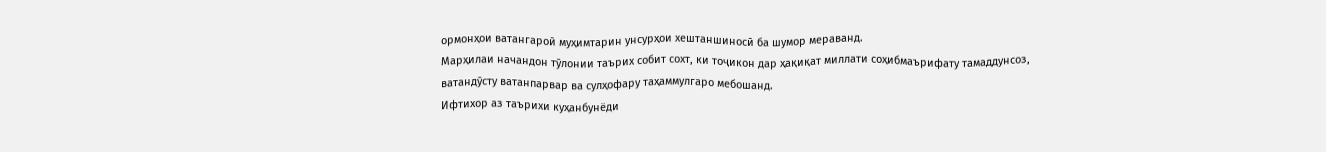ормонҳои ватангароӣ муҳимтарин унсурҳои хештаншиносӣ ба шумор мераванд.
Марҳилаи начандон тӯлонии таърих собит сохт, ки тоҷикон дар ҳақиқат миллати соҳибмаърифату тамаддунсоз, ватандӯсту ватанпарвар ва сулҳофару таҳаммулгаро мебошанд.
Ифтихор аз таърихи куҳанбунёди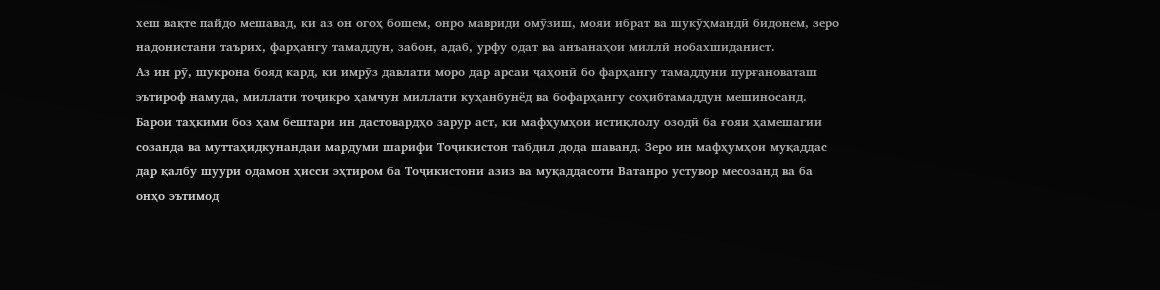хеш вақте пайдо мешавад, ки аз он огоҳ бошем, онро мавриди омӯзиш, мояи ибрат ва шукӯҳмандӣ бидонем, зеро надонистани таърих, фарҳангу тамаддун, забон, адаб, урфу одат ва анъанаҳои миллӣ нобахшиданист.
Аз ин рӯ, шукрона бояд кард, ки имрӯз давлати моро дар арсаи ҷаҳонӣ бо фарҳангу тамаддуни пурғановаташ эътироф намуда, миллати тоҷикро ҳамчун миллати куҳанбунёд ва бофарҳангу соҳибтамаддун мешиносанд. Барои таҳкими боз ҳам бештари ин дастовардҳо зарур аст, ки мафҳумҳои истиқлолу озодӣ ба ғояи ҳамешагии созанда ва муттаҳидкунандаи мардуми шарифи Тоҷикистон табдил дода шаванд. Зеро ин мафҳумҳои муқаддас дар қалбу шуури одамон ҳисси эҳтиром ба Тоҷикистони азиз ва муқаддасоти Ватанро устувор месозанд ва ба онҳо эътимод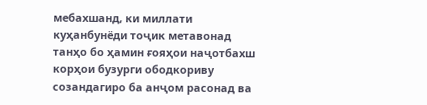мебахшанд, ки миллати куҳанбунёди тоҷик метавонад танҳо бо ҳамин ғояҳои наҷотбахш корҳои бузурги ободкориву созандагиро ба анҷом расонад ва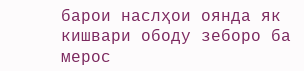барои наслҳои оянда як кишвари ободу зеборо ба мерос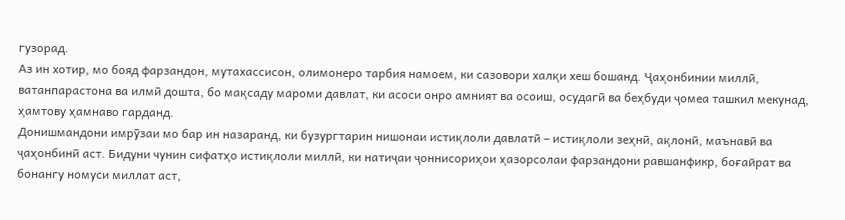гузорад.
Аз ин хотир, мо бояд фарзандон, мутахассисон, олимонеро тарбия намоем, ки сазовори халқи хеш бошанд. Ҷаҳонбинии миллӣ, ватанпарастона ва илмӣ дошта, бо мақсаду мароми давлат, ки асоси онро амният ва осоиш, осудагӣ ва беҳбуди ҷомеа ташкил мекунад, ҳамтову ҳамнаво гарданд.
Донишмандони имрӯзаи мо бар ин назаранд, ки бузургтарин нишонаи истиқлоли давлатӣ – истиқлоли зеҳнӣ, ақлонӣ, маънавӣ ва ҷаҳонбинӣ аст. Бидуни чунин сифатҳо истиқлоли миллӣ, ки натиҷаи ҷоннисориҳои ҳазорсолаи фарзандони равшанфикр, боғайрат ва бонангу номуси миллат аст,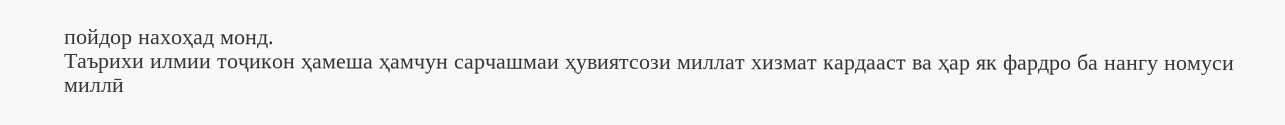пойдор нахоҳад монд.
Таърихи илмии тоҷикон ҳамеша ҳамчун сарчашмаи ҳувиятсози миллат хизмат кардааст ва ҳар як фардро ба нангу номуси миллӣ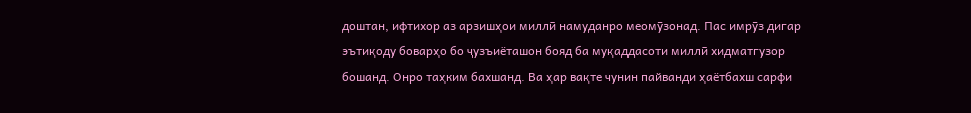доштан, ифтихор аз арзишҳои миллӣ намуданро меомӯзонад. Пас имрӯз дигар эътиқоду боварҳо бо ҷузъиёташон бояд ба муқаддасоти миллӣ хидматгузор бошанд. Онро таҳким бахшанд. Ва ҳар вақте чунин пайванди ҳаётбахш сарфи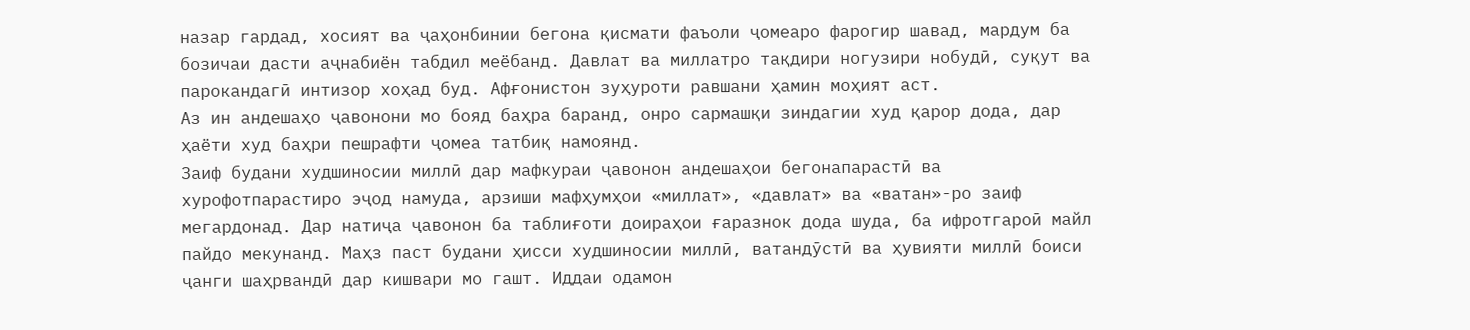назар гардад, хосият ва ҷаҳонбинии бегона қисмати фаъоли ҷомеаро фарогир шавад, мардум ба бозичаи дасти аҷнабиён табдил меёбанд. Давлат ва миллатро тақдири ногузири нобудӣ, суқут ва парокандагӣ интизор хоҳад буд. Афғонистон зуҳуроти равшани ҳамин моҳият аст.
Аз ин андешаҳо ҷавонони мо бояд баҳра баранд, онро сармашқи зиндагии худ қарор дода, дар ҳаёти худ баҳри пешрафти ҷомеа татбиқ намоянд.
Заиф будани худшиносии миллӣ дар мафкураи ҷавонон андешаҳои бегонапарастӣ ва хурофотпарастиро эҷод намуда, арзиши мафҳумҳои «миллат», «давлат» ва «ватан»-ро заиф мегардонад. Дар натиҷа ҷавонон ба таблиғоти доираҳои ғаразнок дода шуда, ба ифротгароӣ майл пайдо мекунанд. Маҳз паст будани ҳисси худшиносии миллӣ, ватандӯстӣ ва ҳувияти миллӣ боиси ҷанги шаҳрвандӣ дар кишвари мо гашт. Иддаи одамон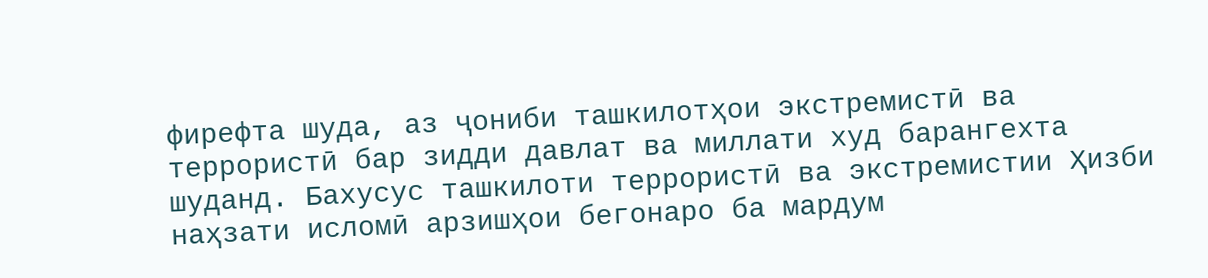фирефта шуда, аз ҷониби ташкилотҳои экстремистӣ ва террористӣ бар зидди давлат ва миллати худ барангехта шуданд. Бахусус ташкилоти террористӣ ва экстремистии Ҳизби наҳзати исломӣ арзишҳои бегонаро ба мардум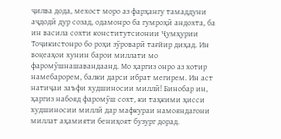ҷилва дода, мехост моро аз фарҳангу тамаддуни аҷдодӣ дур созад, одамонро ба гумроҳӣ андохта, ба ин васила сохти конститутсионии Ҷумҳурии Тоҷикистонро бо роҳи зӯроварӣ тағйир диҳад. Ин воқеаҳои хунин барои миллати мо фаромӯшнашавандаанд. Мо ҳаргиз онро аз хотир намебарорем, балки дарси ибрат мегирем. Ин аст натиҷаи заъфи худшиносии миллӣ! Бинобар ин, ҳаргиз набояд фаромӯш сохт, ки таҳкими ҳисси худшиносии миллӣ дар мафкураи намояндагони миллат аҳамияти бениҳоят бузург дорад.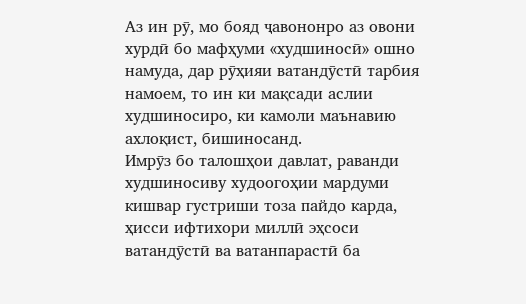Аз ин рӯ, мо бояд ҷавононро аз овони хурдӣ бо мафҳуми «худшиносӣ» ошно намуда, дар рӯҳияи ватандӯстӣ тарбия намоем, то ин ки мақсади аслии худшиносиро, ки камоли маънавию ахлоқист, бишиносанд.
Имрӯз бо талошҳои давлат, раванди худшиносиву худоогоҳии мардуми кишвар густриши тоза пайдо карда, ҳисси ифтихори миллӣ эҳсоси ватандӯстӣ ва ватанпарастӣ ба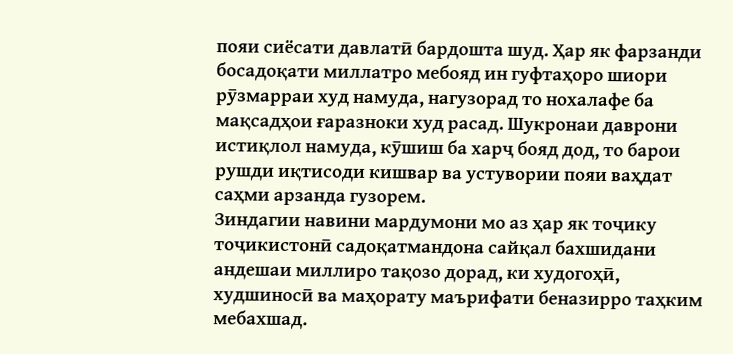пояи сиёсати давлатӣ бардошта шуд. Ҳар як фарзанди босадоқати миллатро мебояд ин гуфтаҳоро шиори рӯзмарраи худ намуда, нагузорад то нохалафе ба мақсадҳои ғаразноки худ расад. Шукронаи даврони истиқлол намуда, кӯшиш ба харҷ бояд дод, то барои рушди иқтисоди кишвар ва устувории пояи ваҳдат саҳми арзанда гузорем.
Зиндагии навини мардумони мо аз ҳар як тоҷику тоҷикистонӣ садоқатмандона сайқал бахшидани андешаи миллиро тақозо дорад, ки худогоҳӣ, худшиносӣ ва маҳорату маърифати беназирро таҳким мебахшад.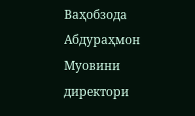Ваҳобзода Абдураҳмон
Муовини директори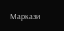Маркази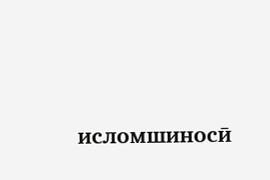исломшиносӣ